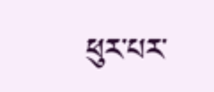ཕུར་པར་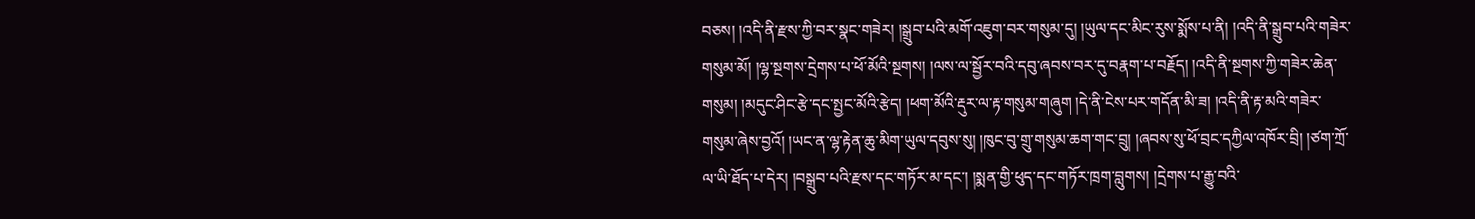བཅས། །འདི་ནི་རྫས་ཀྱི་བར་སྣང་གཟེར། །སྒྲུབ་པའི་མགོ་འཇུག་བར་གསུམ་དུ། །ཡུལ་དང་མིང་རུས་སྨོས་པ་ནི། །འདི་ནི་སྒྲུབ་པའི་གཟེར་གསུམ་མོ། །ལྷ་སྔགས་དྲེགས་པ་ཕོ་མོའི་སྔགས། །ལས་ལ་སྦྱོར་བའི་དབུ་ཞབས་བར་དུ་བརྣག་པ་བརྗོད། །འདི་ནི་སྔགས་ཀྱི་གཟེར་ཆེན་གསུམ། །མདུང་ཤིང་རྩེ་དང་སྤྱང་མོའི་རྩེད། །ཕག་མོའི་རྡུར་ལ་རྟ་གསུམ་གཞུག །དེ་ནི་ངེས་པར་གདོན་མི་ཟ། །འདི་ནི་རྟ་མའི་གཟེར་གསུམ་ཞེས་བྱའོ། །ཡང་ན་ལྷ་རྟེན་ཆུ་མིག་ཡུལ་དབུས་སུ། །ཁུང་བུ་གྲུ་གསུམ་ཆག་གང་བྲུ། །ཞབས་སུ་ཕོ་བྲང་དཀྱིལ་འཁོར་བྲི། །ཙག་ཀྲོ་ལ་ཡི་ཐོད་པ་དེར། །བསྒྲུབ་པའི་རྫས་དང་གཏོར་མ་དང་། །སྨན་གྱི་ཕུད་དང་གཏོར་ཁྲག་བླུགས། །དྲེགས་པ་རྒྱུ་བའི་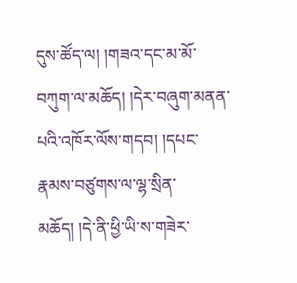དུས་ཚོད་ལ། །གཟའ་དང་མ་མོ་བཀུག་ལ་མཆོད། །དེར་བཞུག་མནན་པའི་འཁོར་ལོས་གདབ། །དཔང་རྣམས་བཙུགས་ལ་ལྷ་སྲིན་མཆོད། །དེ་ནི་ཕྱི་ཡི་ས་གཟེར་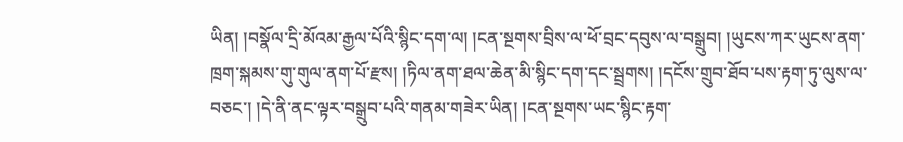ཡིན། །བསྣོལ་དྲི་མོའམ་རྒྱལ་པོའི་སྙིང་དག་ལ། །ངན་སྔགས་བྲིས་ལ་ཕོ་བྲང་དབུས་ལ་བསྒྲུབ། །ཡུངས་ཀར་ཡུངས་ནག་ཁྲག་སྐམས་གུ་གུལ་ནག་པོ་རྫས། །ཏིལ་ནག་ཐལ་ཆེན་མི་སྙིང་དག་དང་སྦྲགས། །དངོས་གྲུབ་ཐོབ་པས་རྟག་ཏུ་ལུས་ལ་བཅང་། །དེ་ནི་ནང་ལྟར་བསྒྲུབ་པའི་གནམ་གཟེར་ཡིན། །ངན་སྔགས་ཡང་སྙིང་རྟག་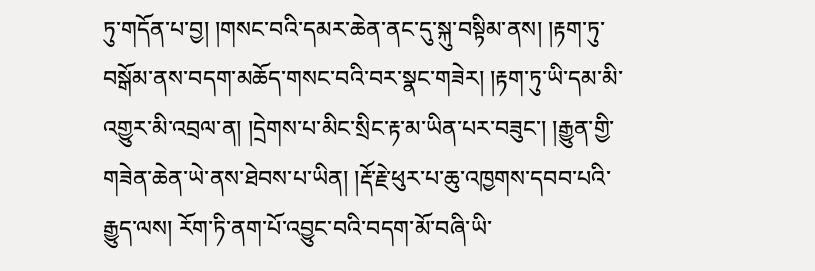ཏུ་གདོན་པ་བྱ། །གསང་བའི་དམར་ཆེན་ནང་དུ་སྐུ་བསྟིམ་ནས། །རྟག་ཏུ་བསྒོམ་ནས་བདག་མཆོད་གསང་བའི་བར་སྣང་གཟེར། །རྟག་ཏུ་ཡི་དམ་མི་འགྱུར་མི་འབྲལ་ན། །དྲེགས་པ་མིང་སྲིང་རྟ་མ་ཡིན་པར་བཟུང་། །རྒྱུན་གྱི་གཟེན་ཆེན་ཡེ་ནས་ཐེབས་པ་ཡིན། །རྡོ་རྗེ་ཕུར་པ་ཆུ་འཁྱགས་དབབ་པའི་རྒྱུད་ལས། རོག་ཏི་ནག་པོ་འབྱུང་བའི་བདག་མོ་བཞི་ཡི་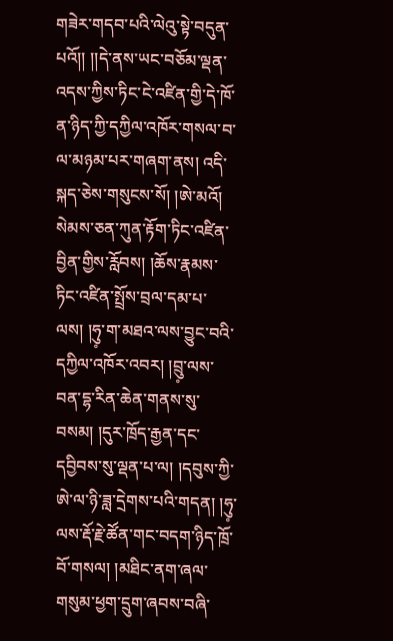གཟེར་གདབ་པའི་ལེའུ་སྟེ་བདུན་པའོ།། །།དེ་ནས་ཡང་བཅོམ་ལྡན་འདས་ཀྱིས་ཏིང་ངེ་འཛིན་གྱི་དེ་ཁོ་ན་ཉིད་ཀྱི་དཀྱིལ་འཁོར་གསལ་བ་ལ་མཉམ་པར་གཞག་ནས། འདི་སྐད་ཅེས་གསུངས་སོ། །ཨེ་མའོ། སེམས་ཅན་ཀུན་རྟོག་ཏིང་འཛིན་བྱིན་གྱིས་རློབས། །ཆོས་རྣམས་ཏིང་འཛིན་སྤྲོས་བྲལ་དམ་པ་ལས། །ཧུ༷་ག་མཐའ་ལས་བྱུང་བའི་དཀྱིལ་འཁོར་འབར། །བྲུ༷་ལས་བན་དྷ་རིན་ཆེན་གནས་སུ་བསམ། །དུར་ཁྲོད་རྒྱན་དང་དབྱིབས་སུ་ལྡན་པ་ལ། །དབུས་ཀྱི་ཨེ་ལ་ཉི་ཟླ་དྲེགས་པའི་གདན། །ཧུ༷་ལས་རྡོ་རྗེ་ཚོན་གང་བདག་ཉིད་ཁྲོ་བོ་གསལ། །མཐིང་ནག་ཞལ་གསུམ་ཕྱག་དྲུག་ཞབས་བཞི་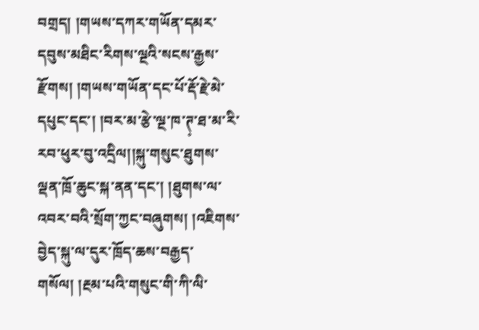བགྲད། །གཡས་དཀར་གཡོན་དམར་དབུས་མཐིང་རིགས་ལྔའི་སངས་རྒྱས་རྫོགས། །གཡས་གཡོན་དང་པོ་རྡོ་རྗེ་མེ་དཔུང་དང་། །བར་མ་རྩེ་ལྔ་ཁ་ཊ༷་ཐ་མ་རི་རབ་ཕུར་བུ་འདྲིལ།།སྐུ་གསུང་ཐུགས་ལྡན་ཁྲོ་ཆུང་སྐ་ནན་དང་། །ཐུགས་ལ་འབར་བའི་སྲོག་ཀྱང་བཞུགས། །འཇིགས་བྱེད་སྐུ་ལ་དུར་ཁྲོད་ཆས་བརྒྱད་གསོལ། །རྔམ་པའི་གསུང་གི་ཀི་ལི་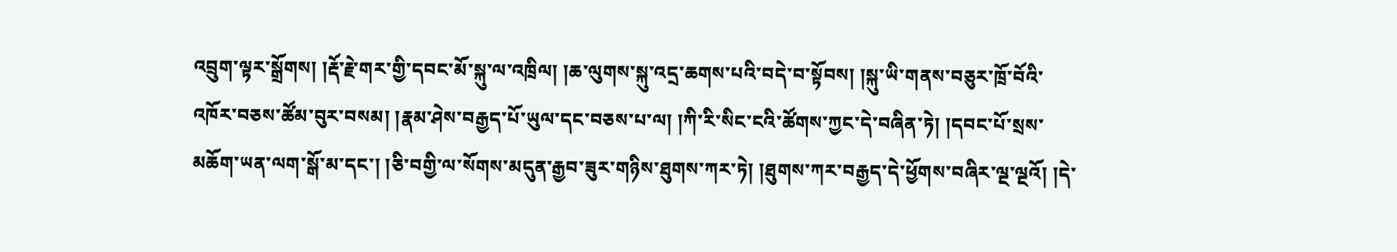འབྲུག་ལྟར་སྒྲོགས། །རྡོ་རྗེ་གར་གྱི་དབང་མོ་སྐུ་ལ་འཁྲིལ། །ཆ་ལུགས་སྐུ་འདྲ་ཆགས་པའི་བདེ་བ་སྟོབས། །སྐུ་ཡི་གནས་བཅུར་ཁྲོ་བོའི་འཁོར་བཅས་ཚོམ་བུར་བསམ། །རྣམ་ཤེས་བརྒྱད་པོ་ཡུལ་དང་བཅས་པ་ལ། །ཀི་རི་སིང་ངའི་ཚོགས་ཀྱང་དེ་བཞིན་ཏེ། །དབང་པོ་སྲས་མཆོག་ཡན་ལག་སྒོ་མ་དང་། །ཅི་བགྱི་ལ་སོགས་མདུན་རྒྱབ་ཟུར་གཉིས་ཐུགས་ཀར་ཏེ། །ཐུགས་ཀར་བརྒྱད་དེ་ཕྱོགས་བཞིར་ལྔ་ལྔའོ། །དེ་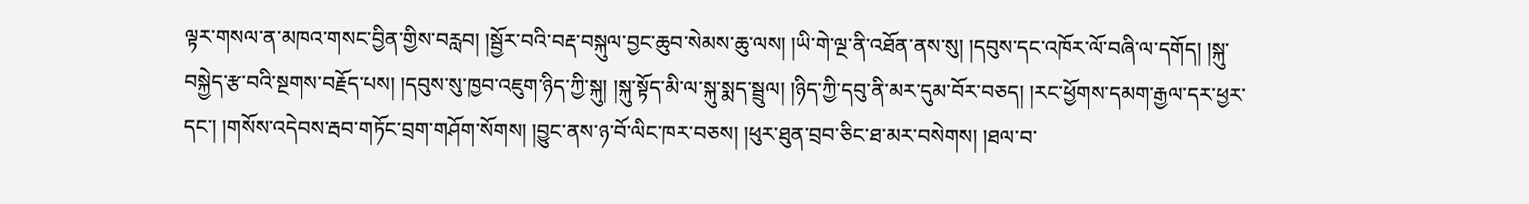ལྟར་གསལ་ན་མཁའ་གསང་བྱིན་གྱིས་བརླབ། །སྦྱོར་བའི་བརྡ་བསྐུལ་བྱང་ཆུབ་སེམས་ཆུ་ལས། །ཡི་གེ་ལྔ་ནི་འཐོན་ནས་སུ། །དབུས་དང་འཁོར་ལོ་བཞི་ལ་དགོད། །སྐུ་བསྐྱེད་རྩ་བའི་སྔགས་བརྗོད་པས། །དབུས་སུ་ཁྱབ་འཇུག་ཉིད་ཀྱི་སྐུ། །སྐུ་སྟོད་མི་ལ་སྐུ་སྨད་སྦྲུལ། །ཉིད་ཀྱི་དབུ་ནི་མར་དུམ་བོར་བཅད། །རང་ཕྱོགས་དམག་རྒྱལ་དར་ཕྱར་དང་། །གསོས་འདེབས་རྦབ་གཏོང་བྲག་གཤོག་སོགས། །བྱུང་ནས་ཉ་བོ་ལིང་ཁར་བཅས། །ཕུར་ཐུན་བྲབ་ཅིང་ཐ་མར་བསེགས། །ཐལ་བ་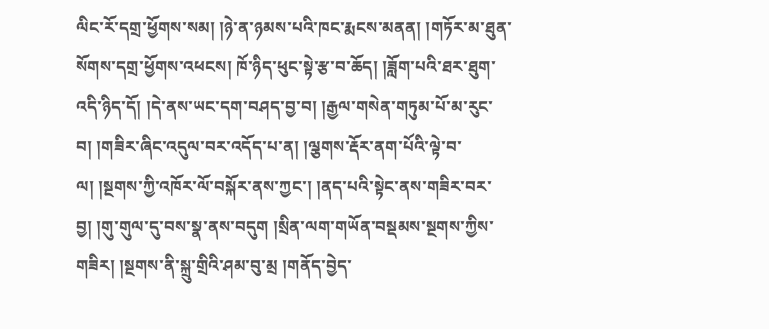ལིང་རོ་དགྲ་ཕྱོགས་སམ། །ཉེ་ན་ཉམས་པའི་ཁང་རྨངས་མནན། །གཏོར་མ་ཐུན་སོགས་དགྲ་ཕྱོགས་འཕངས། ཁོ་ཉིད་ཕུང་སྟེ་རྩ་བ་ཆོད། །ཟློག་པའི་ཐར་ཐུག་འདི་ཉིད་དོ། །དེ་ནས་ཡང་དག་བཤད་བྱ་བ། །རྒྱལ་གསེན་གཏུམ་པོ་མ་རུང་བ། །གཟིར་ཞིང་འདུལ་བར་འདོད་པ་ན། །ལྕགས་རྡོར་ནག་པོའི་ལྟེ་བ་ལ། །སྔགས་ཀྱི་འཁོར་ལོ་བསྐོར་ནས་ཀྱང་། །ནད་པའི་སྟེང་ནས་གཟིར་བར་བྱ། །གུ་གུལ་དུ་བས་སྣ་ནས་བདུག །སྲིན་ལག་གཡོན་བསྡམས་སྔགས་ཀྱིས་གཟིར། །སྔགས་ནི་སྐྲུ་གྲིའི་ཤམ་བུ་མྲ །གནོད་བྱེད་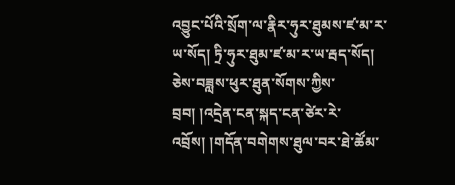འབྱུང་པོའི་སྲོག་ལ་རྣིར་ཧུར་ཐུམས་ཛ་མ་ར་ཡ་སོད། ཏྲི་ཧུར་ཐུམ་ཛ་མ་ར་ཡ་རྦད་སོད། ཅེས་བཟླས་ཕུར་ཐུན་སོགས་ཀྱིས་བྲབ། །འདྲེན་ངན་སྐད་ངན་ཙེར་རེ་འབྲོས། །གདོན་བགེགས་ཐུལ་བར་ཐེ་ཚོམ་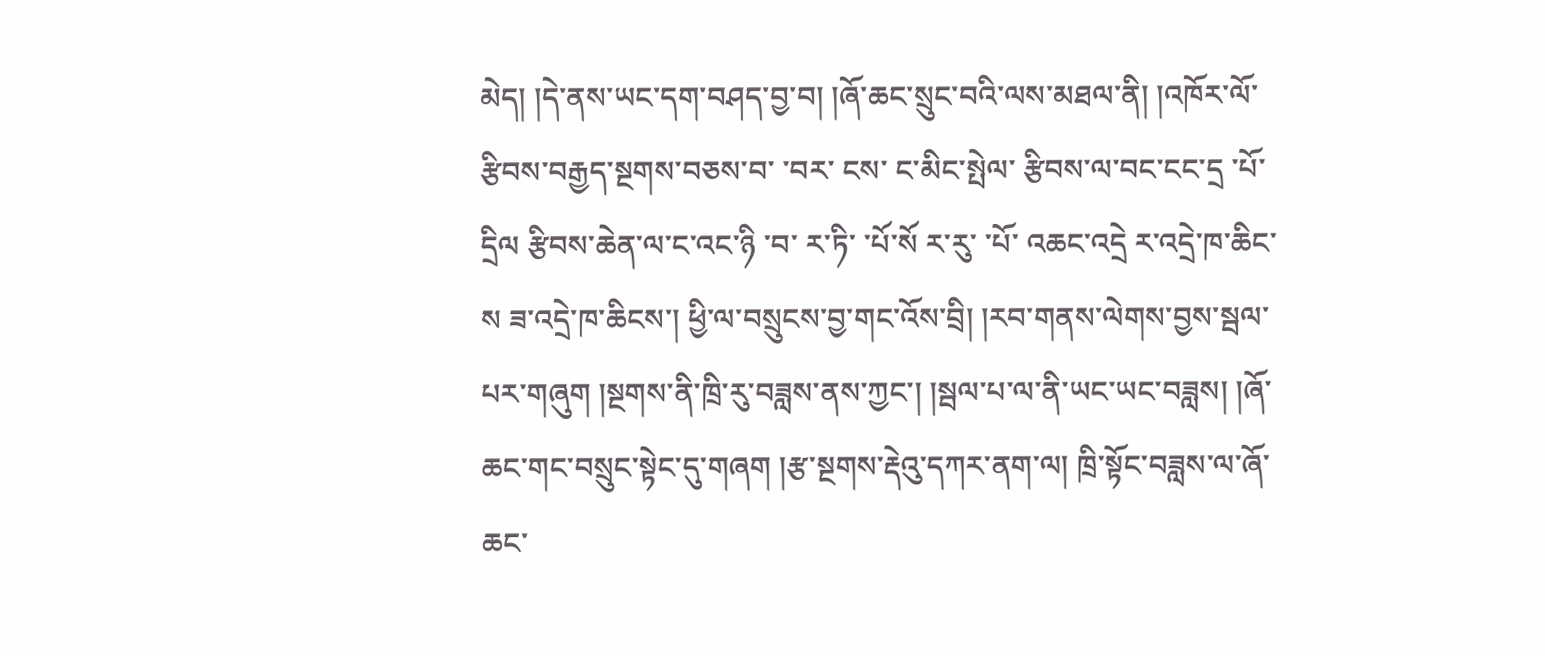མེད། །དེ་ནས་ཡང་དག་བཤད་བྱ་བ། །ཞོ་ཆང་སྲུང་བའི་ལས་མཐལ་ནི། །འཁོར་ལོ་རྩིབས་བརྒྱད་སྔགས་བཅས་བ་ ་བར་ ངས་ ང་མིང་སྤེལ་ རྩིབས་ལ་བང་ངང་དྲ ་པོ་དྲིལ རྩིབས་ཆེན་ལ་ང་འང་ཉི ་བ་ ར་ཏི་ ་པོ་སོ ར་རུ་ ་པོ་ འཆང་འདྲེ ར་འདྲེ་ཁ་ཆིང་ས ཟ་འདྲེ་ཁ་ཆིངས་། ཕྱི་ལ་བསྲུངས་བྱ་གང་འོས་བྲི། །རབ་གནས་ལེགས་བྱས་སྦལ་པར་གཞུག །སྔགས་ནི་ཁྲི་རུ་བཟླས་ནས་ཀྱང་། །སྦལ་པ་ལ་ནི་ཡང་ཡང་བཟླས། །ཞོ་ཆང་གང་བསྲུང་སྟེང་དུ་གཞག །རྩ་སྔགས་རྡེའུ་དཀར་ནག་ལ། ཁྲི་སྟོང་བཟླས་ལ་ཞོ་ཆང་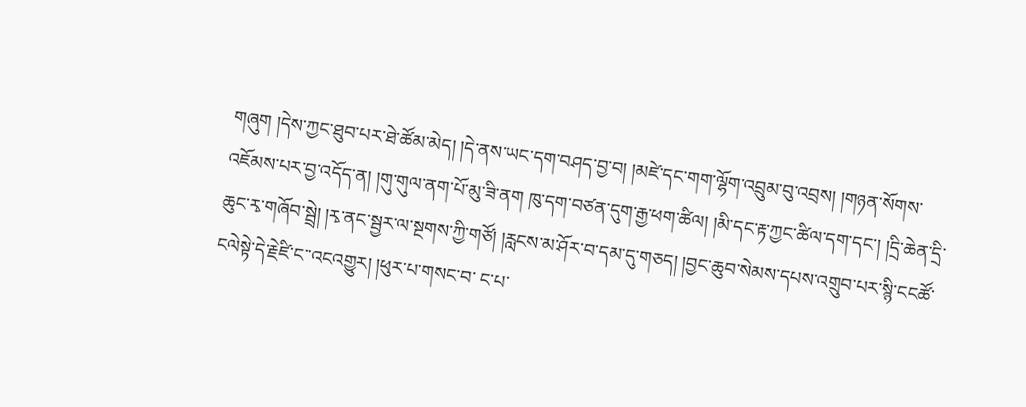གཞུག །དེས་ཀྱང་ཐུབ་པར་ཐེ་ཚོམ་མེད། །དེ་ནས་ཡང་དག་བཤད་བྱ་བ། །མཛེ་དང་གག་ལྷོག་འབྲུམ་བུ་འབྲས། །གཉན་སོགས་འཇོམས་པར་བྱ་འདོད་ན། །གུ་གུལ་ནག་པོ་མུ་ཟི་ནག ཁུ་དག་བཙན་དུག་རྒྱ་ཕག་ཚིལ། །མི་དང་རྟ་ཀྱང་ཚིལ་དག་དང་། །དྲི་ཆེན་དྲི་ཆུང་རྭ་གཞོབ་སྦྲེ། །རྭ་ནང་སྦྱར་ལ་སྔགས་ཀྱི་གཙོ། །རླངས་མ་ཤོར་བ་དམ་དུ་གཅད། །བྱང་ཆུབ་སེམས་དཔས་འགྲུབ་པར་སྙི་ངངཚོ་ངལེསྟེ་དེ་རྗེཛི་ང་་འངའགྱུར། །ཕུར་པ་གསང་བ་ ང་པ་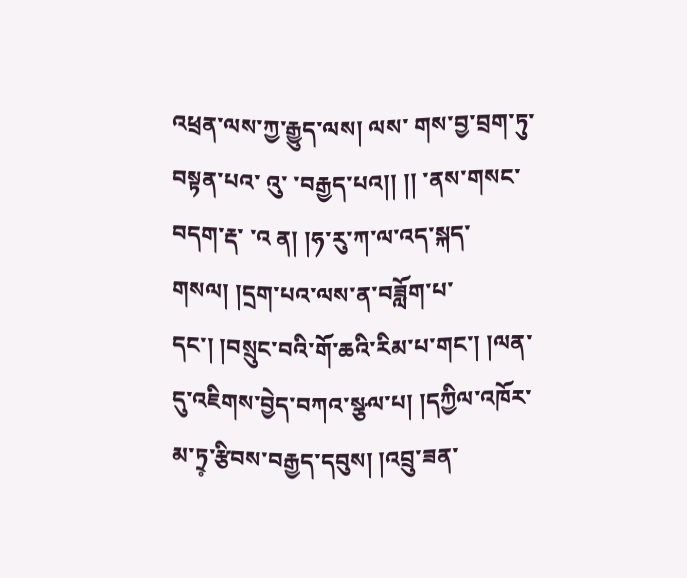འཕྲན་ལས་ཀྱ་རྒྱུད་ལས། ལས་ གས་བྱ་བྲག་ཏུ་བསྟན་པའ་ འུ་ ་བརྒྱད་པའ།། །། ་ནས་གསང་བདག་རྡ་ ་འ ན། །ཧ་རུ་ཀ་ལ་འད་སྐད་གསལ། །དྲག་པའ་ལས་ན་བཟློག་པ་དང་། །བསྲུང་བའི་གོ་ཆའི་རིམ་པ་གང་། །ལན་དུ་འཇིགས་བྱེད་བཀའ་སྩལ་པ། །དཀྱིལ་འཁོར་མ་ཏྲ༷་རྩིབས་བརྒྱད་དབུས། །འབྲུ་ཟན་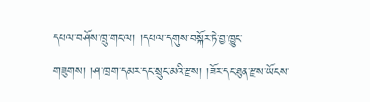དཔལ་བཤོས་ཁྲུ་གང་ལ། །དཔལ་དགུས་བསྐོར་ཏེ་བྱ་ཁྱུང་གཟུགས། །ཤ་ཁྲག་དམར་དང་སྲུང་མའི་རྫས། །ཟོར་དང་ཐུན་རྫས་ཡོངས་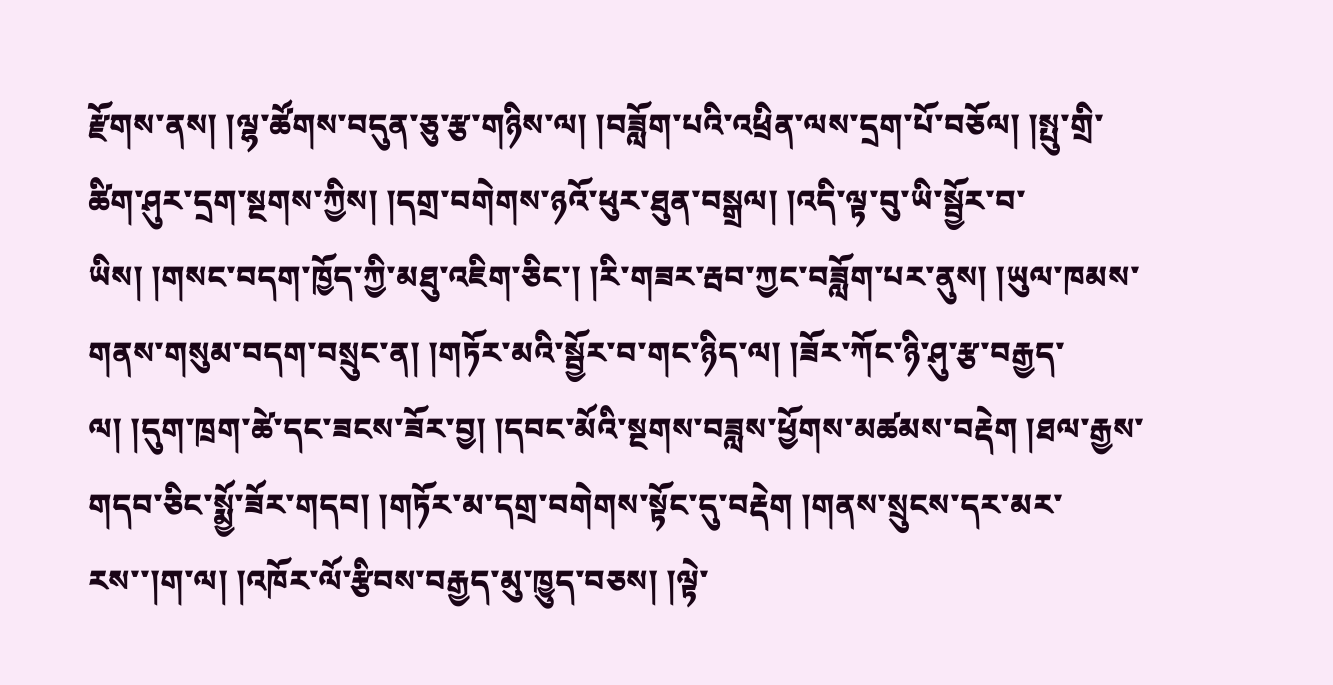རྫོགས་ནས། །ལྷ་ཚོགས་བདུན་ཅུ་རྩ་གཉིས་ལ། །བཟློག་པའི་འཕྲིན་ལས་དྲག་པོ་བཅོལ། །སྤུ་གྲི་ཚིག་ཤུར་དྲག་སྔགས་ཀྱིས། །དགྲ་བགེགས་ཉའོ་ཕུར་ཐུན་བསྒྲལ། །འདི་ལྟ་བུ་ཡི་སྦྱོར་བ་ཡིས། །གསང་བདག་ཁྱོད་ཀྱི་མཐུ་འཇིག་ཅིང་། །རི་གཟར་རྦབ་ཀྱང་བཟློག་པར་ནུས། །ཡུལ་ཁམས་གནས་གསུམ་བདག་བསྲུང་ན། །གཏོར་མའི་སྦྱོར་བ་གང་ཉིད་ལ། །ཟོར་ཀོང་ཉི་ཤུ་རྩ་བརྒྱད་ལ། །དུག་ཁྲག་ཚེ་དང་ཟངས་ཟོར་བྱ། །དབང་མོའི་སྔགས་བཟླས་ཕྱོགས་མཚམས་བརྡེག །ཐལ་རྒྱས་གདབ་ཅིང་སྨྱོ་ཟོར་གདབ། །གཏོར་མ་དགྲ་བགེགས་སྟོང་དུ་བརྡེག །གནས་སྲུངས་དར་མར་རས་་།ག་ལ། །འཁོར་ལོ་རྩིབས་བརྒྱད་མུ་ཁྱུད་བཅས། །ལྟེ་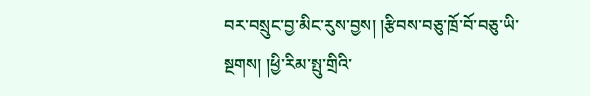བར་བསྲུང་བྱ་མིང་རུས་བྱས། །རྩིབས་བཅུ་ཁྲོ་བོ་བཅུ་ཡི་སྔགས། །ཕྱི་རིམ་སྤུ་གྲིའི་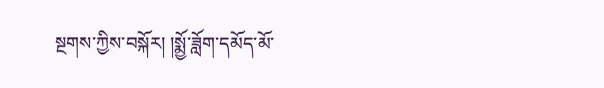སྔགས་ཀྱིས་བསྐོར། །སྨྱོ་ཟློག་དམོད་མོ་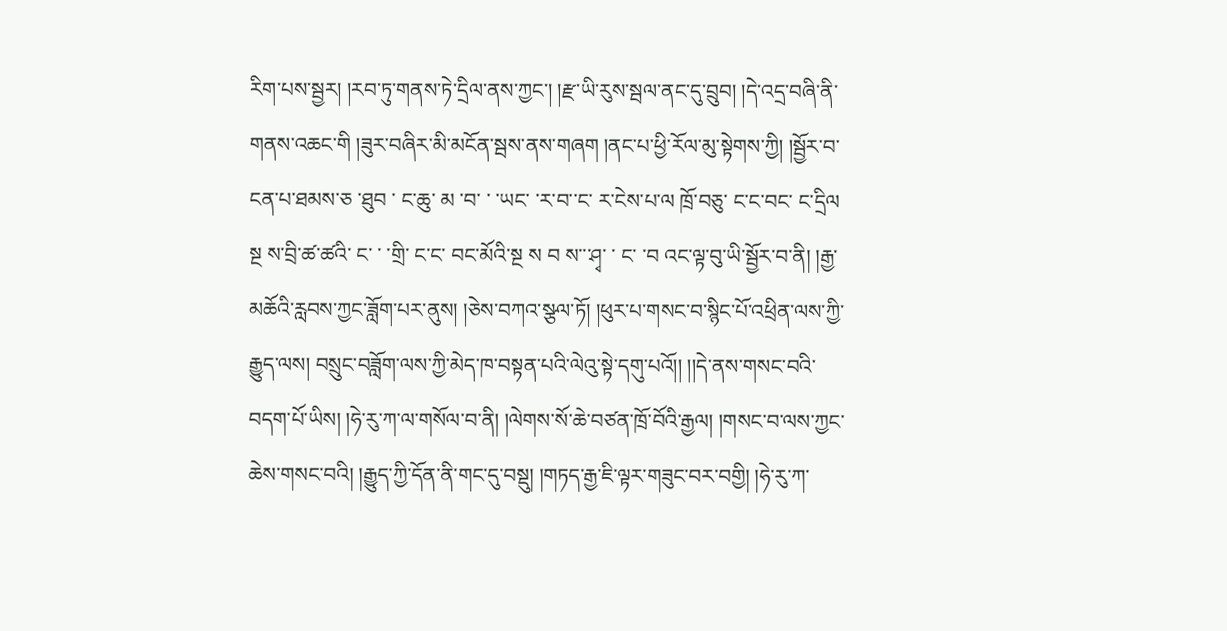རིག་པས་སྦྱར། །རབ་ཏུ་གནས་ཏེ་དྲིལ་ནས་ཀྱང་། །རྫ་ཡི་རུས་སྦལ་ནང་དུ་བྲུབ། །དེ་འདྲ་བཞི་ནི་གནས་འཆང་གི །ཟུར་བཞིར་མི་མངོན་སྦས་ནས་གཞག །ནང་པ་ཕྱི་རོལ་མུ་སྟེགས་ཀྱི། །སྦྱོར་བ་ངན་པ་ཐམས་ཅ ་ཐུབ ་ ང་ཆུ་ མ ་བ་ ་ ་ཡང་ ་ར་བ་་ང་ ར་ངེས་པ་ལ ཁྲོ་བཅུ་ ང་ང་བང་ ང་དྲིལ སྔ ས་བྲི་ཚ་ཚའི་ ང་ ་ ་གྲི་ ང་ང་ བང་མོའི་སྔ ས བ ས་་་ཤྭ་ ་ ང་ ་བ འང་ལྟ་བུ་ཡི་སྦྱོར་བ་ནི། །རྒྱ་མཆོའི་རླབས་ཀྱང་ཟློག་པར་ནུས། །ཅེས་བཀའ་སྩལ་ཏོ། །ཕུར་པ་གསང་བ་སྙིང་པོ་འཕྲིན་ལས་ཀྱི་རྒྱུད་ལས། བསྲུང་བཟློག་ལས་ཀྱི་མེད་ཁ་བསྟན་པའི་ལེའུ་སྟེ་དགུ་པའོ།། །།དེ་ནས་གསང་བའི་བདག་པོ་ཡིས། །ཧེ་རུ་ཀ་ལ་གསོལ་བ་ནི། །ལེགས་སོ་ཆེ་བཙན་ཁྲོ་བོའི་རྒྱལ། །གསང་བ་ལས་ཀྱང་ཆེས་གསང་བའི། །རྒྱུད་ཀྱི་དོན་ནི་གང་དུ་བསྡུ། །གཏད་རྒྱ་ཇི་ལྟར་གཟུང་བར་བགྱི། །ཧེ་རུ་ཀ་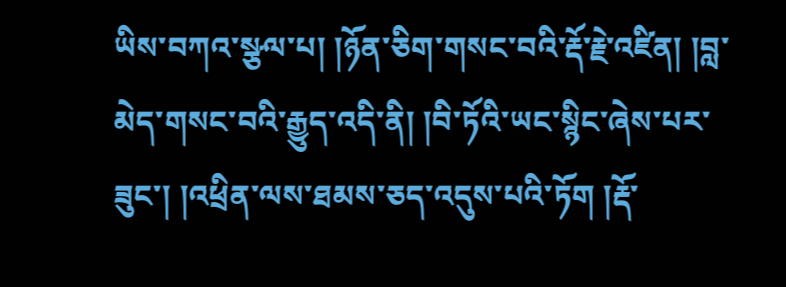ཡིས་བཀའ་སྩལ་པ། །ཉོན་ཅིག་གསང་བའི་རྡོ་རྗེ་འཛིན། །བླ་མེད་གསང་བའི་རྒྱུད་འདི་ནི། །བི་ཏོའི་ཡང་སྙིང་ཞེས་པར་ཟུང་། །འཕྲིན་ལས་ཐམས་ཅད་འདུས་པའི་ཏོག །རྡོ་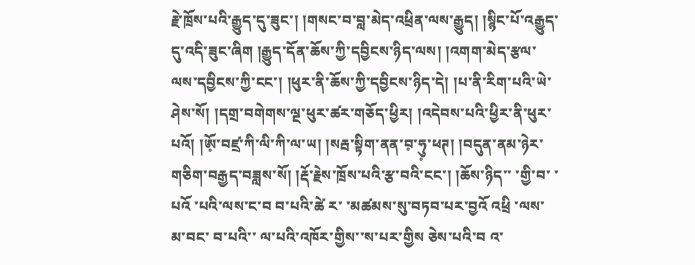རྗེ་ཁྲོས་པའི་རྒྱུད་དུ་ཟུང་། །གསང་བ་བླ་མེད་འཕྲིན་ལས་རྒྱུད། །སྙིང་པོ་འརྒྱུད་དུ་འདི་ཟུང་ཞིག །རྒྱུད་དོན་ཆོས་ཀྱི་དབྱིངས་ཉིད་ལས། །འགག་མེད་རྩལ་ལས་དབྱིངས་ཀྱི་ངང་། །ཕུར་ནི་ཆོས་ཀྱི་དབྱིངས་ཉིད་དེ། །པ་ནི་རིག་པའི་ཡེ་ཤེས་སོ། །དགྲ་བགེགས་ལྔ་ཕུར་ཚར་གཅོད་ཕྱིར། །འདེབས་པའི་ཕྱིར་ནི་ཕུར་པའོ། །ཨོ༷་བཛྲ་ཀི་ལི་ཀི་ལ་ཡ། །སརྦ་སྟིག་ནན་བ༷་ཧུ༷་ཕཊ། །བདུན་ནམ་ཉེར་གཅིག་བརྒྱད་བཟླས་སོ། །རྡོ་རྗེས་ཁྲོས་པའི་རྩ་བའི་ངང་། །ཆོས་ཉིད་་ ་གྱི་བ་ ་པའོ ་པའི་ལས་ང་བ བ་པའི་ཚེ ར་ ་མཚམས་སུ་བཏབ་པར་བྱའོ འཕྲི ་ལས་ མ་བང་ བ་པའི་་ ལ་པའི་འཁོར་གྱིས་་ས་པར་གྱིས ཅེས་པའི་བ འ་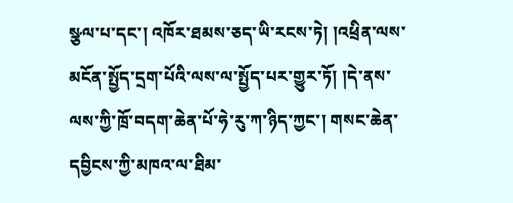སྩལ་པ་དང་། འཁོར་ཐམས་ཅད་ཡི་རངས་ཏེ། །འཕྲིན་ལས་མངོན་སྤྱོད་དྲག་པོའི་ལས་ལ་སྤྱོད་པར་གྱུར་ཏོ། །དེ་ནས་ལས་ཀྱི་ཁྲོ་བདག་ཆེན་པོ་ཧེ་རུ་ཀ་ཉིད་ཀྱང་། གསང་ཆེན་དབྱིངས་ཀྱི་མཁའ་ལ་ཐིམ་